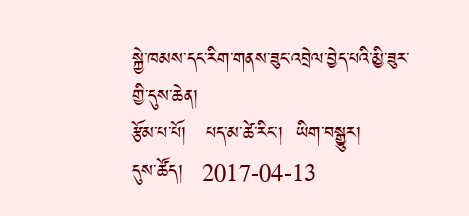སྐྱེ་ཁམས་དང་རིག་གནས་ཟུང་འབྲེལ་བྱེད་པའི་མྱི་ཟུར་གྱི་དུས་ཆེན།
རྩོམ་པ་པོ།   པད་མ་ཚེ་རིང་།  ཡིག་བསྒྱུར།       དུས་ཚོད།   2017-04-13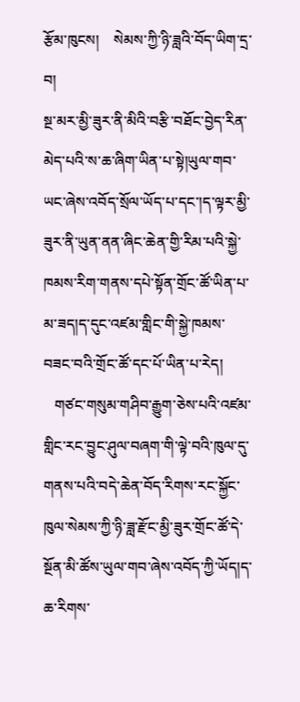རྩོམ་ཁུངས།    སེམས་ཀྱི་ཉི་ཟླའི་བོད་ཡིག་དྲ་བ།
སྔ་མར་མྱི་ཟུར་ནི་མིའི་བརྩི་བཐོང་བྱེད་རིན་མེད་པའི་ས་ཆ་ཞིག་ཡིན་པ་སྟེ།ཡུལ་གབ་ཡང་ཞེས་འབོད་སྲོལ་ཡོད་པ་དང་།ད་ལྟར་མྱི་ཟུར་ནི་ཡུན་ནན་ཞིང་ཆེན་གྱི་རིམ་པའི་སྐྱེ་ཁམས་རིག་གནས་དཔེ་སྟོན་གྲོང་ཚོ་ཡིན་པ་མ་ཟད།ད་དུང་འཛམ་གླིང་གི་སྐྱེ་ཁམས་བཟང་བའི་གྲོང་ཚོ་དང་པོ་ཡིན་པ་རེད།
   གཙང་གསུམ་གཤིབ་རྒྱུག་ཅེས་པའི་འཛམ་གླིང་རང་བྱུང་ཤུལ་བཞག་གི་ལྟེ་བའི་ཁུལ་དུ་གནས་པའི་བདེ་ཆེན་བོད་རིགས་རང་སྐྱོང་ཁུལ་སེམས་ཀྱི་ཉི་ཟླ་རྫོང་མྱི་ཟུར་གྲོང་ཚོ་དེ་སྔོན་མི་ཚོས་ཡུལ་གབ་ཞེས་འབོད་ཀྱི་ཡོད།ད་ཆ་རིགས་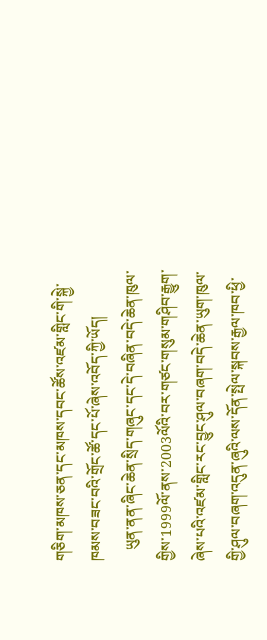གཅིག་མཁས་ཅན་དང་མཁས་དབང་ཚོས་འཛམ་གླིང་གི་སྐྱེ་ཁམས་བཟང་བའི་གྲོང་ཚོ་དང་པོ་ཞེས་འབོད་ཀྱི་ཡོད།
   ཡུན་ནན་ཞིང་ཆེན་སྲིད་གཞུང་དང་དེ་བཞིན་བདེ་ཆེན་ཁུལ་གྱིས་1999ལོ་ནས་2003ལོའི་བར་གཙང་གསུམ་གཤིབ་རྒྱུག་ཞེས་པའི་འཛམ་གླིང་རང་བྱུང་ཤུལ་བཞག་བདེ་ཆེན་ཡུག་ཁུལ་གྱི་ཤུལ་བཞག་འདུན་ཞུའི་ལས་དོན་སྤེལ་སྐབས་རྒྱལ་ཁབ་ཕྱི་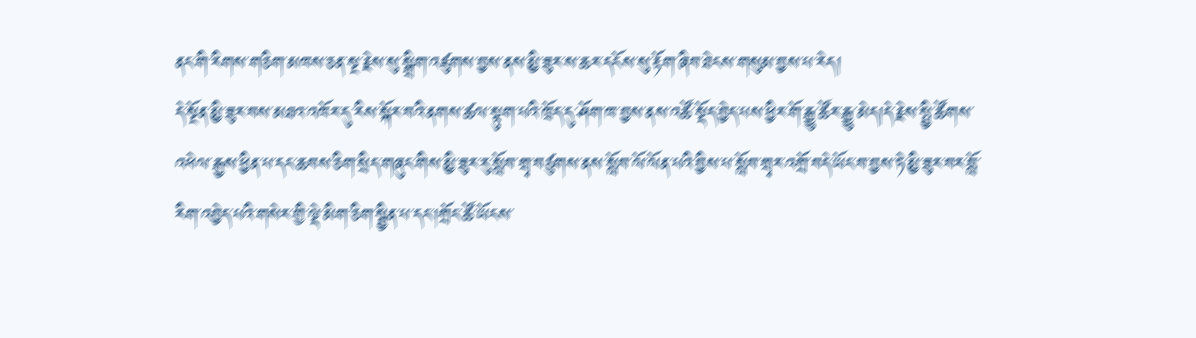ནང་གི་རིགས་གཅིག་མཁས་ཅན་སྔ་རྗེས་སུ་སྒྲིག་འཛུགས་བྱས་ནས་མྱི་ཟུར་ས་ཆར་དངོས་སུ་རྟོག་ཞིབ་ཐེངས་གསུམ་བྱས་པ་རེད།
དེ་སྔོན་མྱི་ཟུར་བས་མཐའ་འཁོར་དུ་རིས་སྐོར་བའི་ནགས་ཚལ་སྟུག་པའི་ཁྲོད་དུ་ཤོག་ཁ་བྱས་ནས་འཚོ་སྡོད་བྱེད་པས་ཕྱིར་གོ་རྒྱུ་ཚོར་རྒྱུ་མེད།དེ་རྗེས་སྤྱི་ཚོགས་འཕེལ་རྒྱས་ཕྱིན་པ་དང་ཆབས་ཅིག་སྲིད་གཞུང་གིས་མྱི་ཟུར་རུ་སློབ་གྲྭ་བཙུགས་ནས་སློབ་ལོ་ལོན་པའི་བྱིས་པ་སློབ་གྲྭར་འགྲོ་བདེ་ཡོང་བ་བྱས་ཏེ་མྱི་ཟུར་བར་བློ་རིག་འབྱེད་པའི་གསེར་གྱི་ལྡེ་མིག་ཅིག་སྦྱིན་པ་དང་།གྲོང་ཚོ་ཡོངས་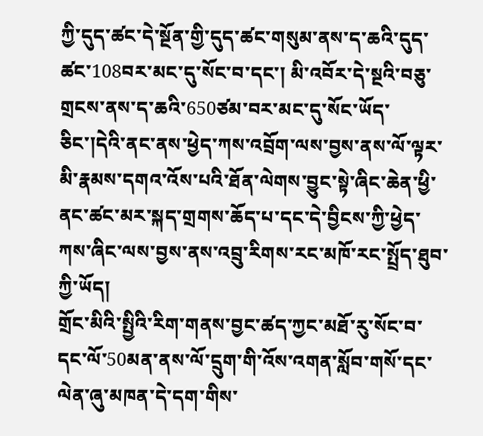ཀྱི་དུད་ཚང་དེ་སྔོན་གྱི་དུད་ཚང་གསུམ་ནས་ད་ཆའི་དུད་ཚང་108བར་མང་དུ་སོང་བ་དང་། མི་འབོར་དེ་སྔའི་བཅུ་གྲངས་ནས་ད་ཆའི་650ཙམ་བར་མང་དུ་སོང་ཡོད་ཅིང་།དེའི་ནང་ནས་ཕྱེད་ཀས་འབྲོག་ལས་བྱས་ནས་ལོ་ལྟར་མི་རྣམས་དགའ་འོས་པའི་ཐོན་ལེགས་བྱུང་སྟེ་ཞིང་ཆེན་ཕྱི་ནང་ཚང་མར་སྐད་གྲགས་ཆོད་པ་དང་དེ་བྱིངས་ཀྱི་ཕྱེད་ཀས་ཞིང་ལས་བྱས་ནས་འབྲུ་རིགས་རང་མཁོ་རང་སྤྲོད་ཐུབ་ཀྱི་ཡོད།
གྲོང་མིའི་སྤྱིའི་རིག་གནས་བྱང་ཚད་ཀྱང་མཐོ་རུ་སོང་བ་དང་ལོ་50མན་ནས་ལོ་དྲུག་གི་འོས་འགན་སློབ་གསོ་དང་ལེན་ཞུ་མཁན་དེ་དག་གིས་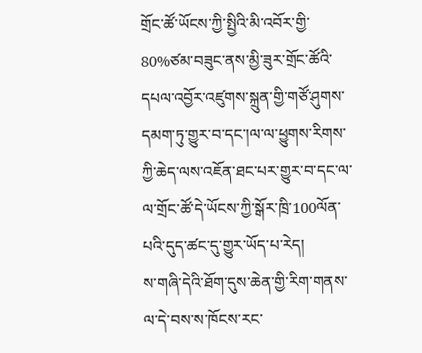གྲོང་ཚོ་ཡོངས་ཀྱི་སྤྱིའི་མི་འབོར་གྱི་80%ཙམ་བཟུང་ནས་མྱི་ཟུར་གྲོང་ཚོའི་དཔལ་འབྱོར་འཛུགས་སྐྲུན་གྱི་གཙོ་ཤུགས་དམག་ཏུ་གྱུར་བ་དང་།ལ་ལ་ཕྱུགས་རིགས་ཀྱི་ཆེད་ལས་འཇོན་ཐང་པར་གྱུར་བ་དང་ལ་ལ་གྲོང་ཚོ་དེ་ཡོངས་ཀྱི་སྒོར་ཁྲི་100ལོན་པའི་དུད་ཚང་དུ་གྱུར་ཡོད་པ་རེད།
ས་གཞི་དེའི་ཐོག་དུས་ཆེན་གྱི་རིག་གནས་ལ་དེ་བས་ས་ཁོངས་རང་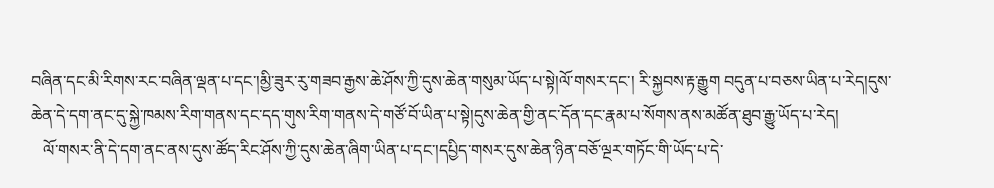བཞིན་དང་མི་རིགས་རང་བཞིན་ལྡན་པ་དང་།མྱི་ཟུར་རུ་གཟབ་རྒྱས་ཆེ་ཤོས་ཀྱི་དུས་ཆེན་གསུམ་ཡོད་པ་སྟེ།ལོ་གསར་དང་། རི་སྐྱབས་རྟ་རྒྱུག བདུན་པ་བཅས་ཡིན་པ་རེད།དུས་ཆེན་དེ་དག་ནང་དུ་སྐྱེ་ཁམས་རིག་གནས་དང་དད་གུས་རིག་གནས་དེ་གཙོ་བོ་ཡིན་པ་སྟེ།དུས་ཆེན་གྱི་ནང་དོན་དང་རྣམ་པ་སོགས་ནས་མཚོན་ཐུབ་རྒྱུ་ཡོད་པ་རེད།
   ལོ་གསར་ནི་དེ་དག་ནང་ནས་དུས་ཚོད་རིང་ཤོས་ཀྱི་དུས་ཆེན་ཞིག་ཡིན་པ་དང་།དཔྱིད་གསར་དུས་ཆེན་ཉིན་བཅོ་ལྔར་གཏོང་གི་ཡོད་པ་དེ་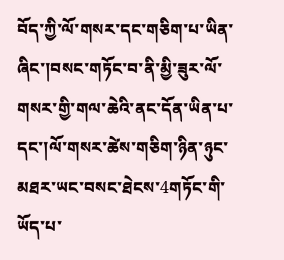བོད་ཀྱི་ལོ་གསར་དང་གཅིག་པ་ཡིན་ཞིང་།བསང་གཏོང་བ་ནི་མྱི་ཟུར་ལོ་གསར་གྱི་གལ་ཆེའི་ནང་དོན་ཡིན་པ་དང་།ལོ་གསར་ཚེས་གཅིག་ཉིན་ཉུང་མཐར་ཡང་བསང་ཐེངས་4གཏོང་གི་ཡོད་པ་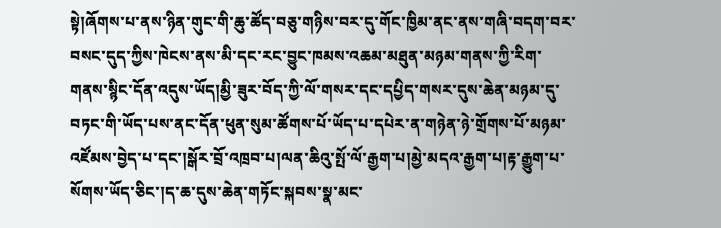སྟེ།ཞོགས་པ་ནས་ཉིན་གུང་གི་ཆུ་ཚོད་བཅུ་གཉིས་བར་དུ་གོང་ཁྱིམ་ནང་ནས་གཞི་བདག་བར་བསང་དུད་ཀྱིས་ཁེངས་ནས་མི་དང་རང་བྱུང་ཁམས་འཆམ་མཐུན་མཉམ་གནས་ཀྱི་རིག་གནས་སྙིང་དོན་འདུས་ཡོད།མྱི་ཟུར་བོད་ཀྱི་ལོ་གསར་དང་དཔྱིད་གསར་དུས་ཆེན་མཉམ་དུ་བཏང་གི་ཡོད་པས་ནང་དོན་ཕུན་སུམ་ཚོགས་པོ་ཡོད་པ་དཔེར་ན་གཉེན་ཉེ་གྲོགས་པོ་མཉམ་འཛོམས་བྱེད་པ་དང་།སྒོར་བྲོ་འཁྲབ་པ།ལན་ཆིའུ་སྤོ་ལོ་རྒྱག་པ།མྱེ་མདའ་རྒྱག་པ།རྟ་རྒྱུག་པ་སོགས་ཡོད་ཅིང་།ད་ཆ་དུས་ཆེན་གཏོང་སྐབས་སྣ་མང་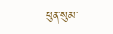ཕུན་སུམ་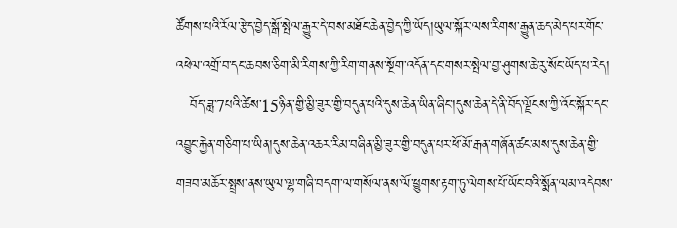ཚོགས་པའི་རོལ་རྩེད་བྱེད་སྒོ་སྤེལ་རྒྱུར་དེ་བས་མཐོང་ཆེན་བྱེད་ཀྱི་ཡོད།ཡུལ་སྐོར་ལས་རིགས་རྒྱུན་ཆད་མེད་པར་གོང་འཕེལ་འགྲོ་བ་དང་ཆབས་ཅིག་མི་རིགས་ཀྱི་རིག་གནས་སྔོག་འདོན་དང་གསར་སྤེལ་བྱ་ཤུགས་ཆེ་རུ་སོང་ཡོད་པ་རེད།
   བོད་ཟླ་7པའི་ཚེས་15ཉིན་གྱི་མྱི་ཟུར་གྱི་བདུན་པའི་དུས་ཆེན་ཡིན་ཞིང་།དུས་ཆེན་དེ་ནི་བོད་ལྗོངས་ཀྱི་འོང་སྐོར་དང་འབྱུང་རྐྱེན་གཅིག་པ་ཡིན།དུས་ཆེན་འཆར་རིམ་བཞིན་མྱི་ཟུར་གྱི་བདུན་པར་ཕོ་མོ་རྒན་གཞོན་ཚང་མས་དུས་ཆེན་གྱི་གཟབ་མཆོར་སྤྲས་ནས་ཡུལ་ལྷ་གཞི་བདག་ལ་གསོལ་ནས་ལོ་ཕྱུགས་རྟག་ཏུ་ལེགས་པོ་ཡོང་བའི་སྨོན་ལམ་འདེབས་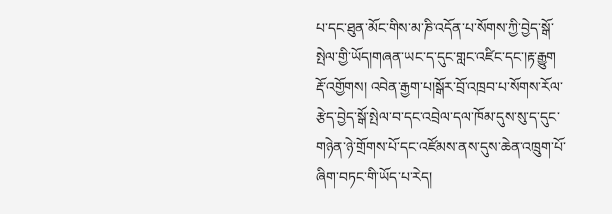པ་དང་ཐུན་མོང་གིས་མ་ཎི་འདོན་པ་སོགས་ཀྱི་བྱེད་སྒོ་སྤེལ་གྱི་ཡོད།གཞན་ཡང་ད་དུང་གླང་འཛིང་དང་།རྟ་རྒྱུག རྡོ་འགྱོགས། འབེན་རྒྱག་པ།སྒོར་བྲོ་འཁྲབ་པ་སོགས་རོལ་རྩེད་བྱེད་སྒོ་སྤེལ་བ་དང་འབྲེལ་དལ་ཁོམ་དུས་སུ་ད་དུང་གཉེན་ཉེ་གྲོགས་པོ་དང་འཛོམས་ནས་དུས་ཆེན་འཁྲུག་པོ་ཞིག་བཏང་གི་ཡོད་པ་རེད།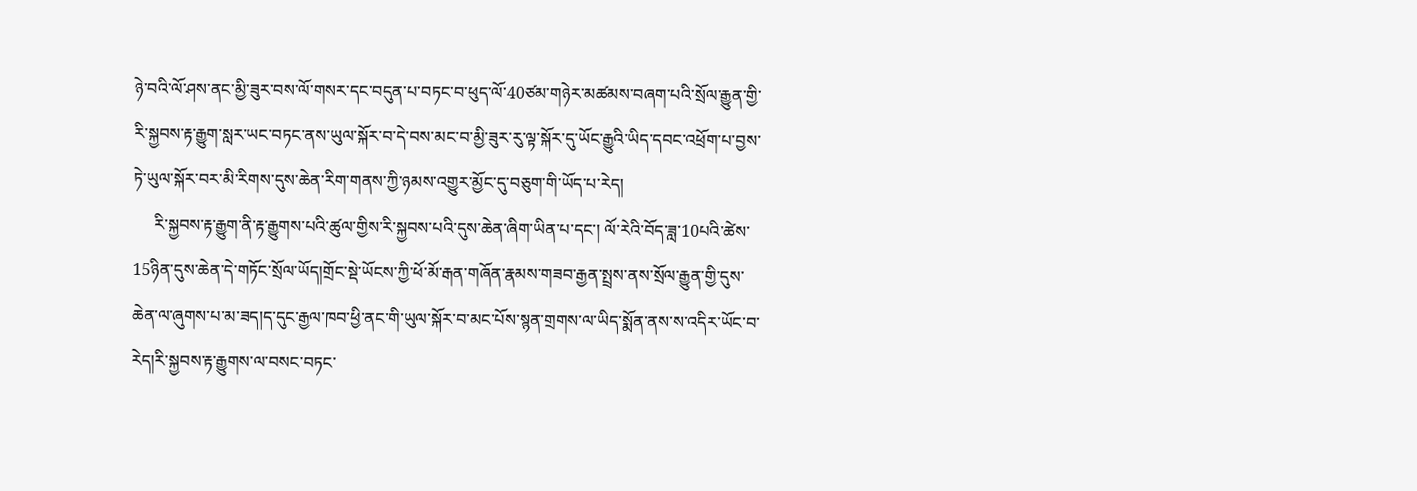ཉེ་བའི་ལོ་ཤས་ནང་མྱི་ཟུར་བས་ལོ་གསར་དང་བདུན་པ་བཏང་བ་ཕུད་ལོ་40ཙམ་གཉེར་མཚམས་བཞག་པའི་སྲོལ་རྒྱུན་གྱི་རི་སྐྱབས་རྟ་རྒྱུག་སླར་ཡང་བཏང་ནས་ཡུལ་སྐོར་བ་དེ་བས་མང་བ་མྱི་ཟུར་རུ་ལྟ་སྐོར་དུ་ཡོང་རྒྱུའི་ཡིད་དབང་འཕྲོག་པ་བྱས་ཏེ་ཡུལ་སྐོར་བར་མི་རིགས་དུས་ཆེན་རིག་གནས་ཀྱི་ཉམས་འགྱུར་མྱོང་དུ་བཅུག་གི་ཡོད་པ་རེད།
     རི་སྐྱབས་རྟ་རྒྱུག་ནི་རྟ་རྒྱུགས་པའི་ཚུལ་གྱིས་རི་སྐྱབས་པའི་དུས་ཆེན་ཞིག་ཡིན་པ་དང་། ལོ་རེའི་བོད་ཟླ་10པའི་ཚེས་15ཉིན་དུས་ཆེན་དེ་གཏོང་སྲོལ་ཡོད།གྲོང་སྡེ་ཡོངས་ཀྱི་ཕོ་མོ་རྒན་གཞོན་རྣམས་གཟབ་རྒྱན་སྤྲས་ནས་སྲོལ་རྒྱུན་གྱི་དུས་ཆེན་ལ་ཞུགས་པ་མ་ཟད།ད་དུང་རྒྱལ་ཁབ་ཕྱི་ནང་གི་ཡུལ་སྐོར་བ་མང་པོས་སྙན་གྲགས་ལ་ཡིད་སྨོན་ནས་ས་འདིར་ཡོང་བ་རེད།རི་སྐྱབས་རྟ་རྒྱུགས་ལ་བསང་བཏང་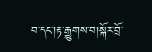བ་དང་།རྟ་རྒྱུགས་བ།སྐོར་བྲོ་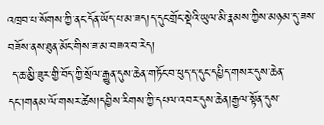འཁྲབ་པ་སོགས་ཀྱི་ནང་དོན་ཡོད་པ་མ་ཟད།ད་དུང་གྲོང་སྡེའི་ཡུལ་མི་རྣམས་ཀྱིས་མཉམ་དུ་ཟས་བཟོས་ནས་ཐུན་མོང་གིས་ཟ་མ་བཟའ་བ་རེད།
 ད་ཆ་མྱི་ཟུར་གྱི་བོད་ཀྱི་སྲོལ་རྒྱུན་དུས་ཆེན་གཏོང་བ་ཕུད་ད་དུང་དཔྱིད་གསར་དུས་ཆེན་དང་།གནམ་ལོ་གསར་ཚེས།དབྱིས་རིགས་ཀྱི་དཔལ་འབར་དུས་ཆེན།རྒྱལ་སྟོན་དུས་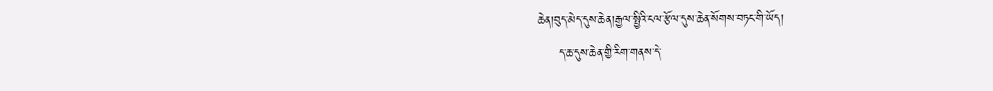ཆེན།བུད་མེད་དུས་ཆེན།རྒྱལ་སྤྱིའི་ངལ་རྩོལ་དུས་ཆེན་སོགས་བཏང་གི་ཡོད།
     ད་ཆ་དུས་ཆེན་གྱི་རིག་གནས་དེ་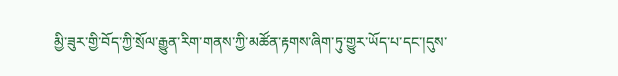མྱི་ཟུར་གྱི་བོད་ཀྱི་སྲོལ་རྒྱུན་རིག་གནས་ཀྱི་མཚོན་རྟགས་ཞིག་ཏུ་གྱུར་ཡོད་པ་དང་།དུས་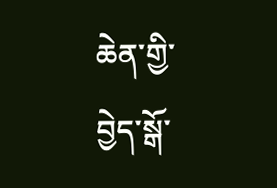ཆེན་གྱི་བྱེད་སྒོ་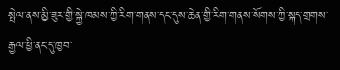སྤེལ་ནས་མྱི་ཟུར་གྱི་སྐྱེ་ཁམས་ཀྱི་རིག་གནས་དང་དུས་ཆེན་གྱི་རིག་གནས་སོགས་ཀྱི་སྐད་གྲགས་རྒྱལ་ཕྱི་ནང་དུ་ཁྱབ་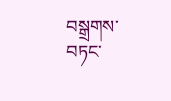བསྒྲགས་བཏང་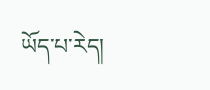ཡོད་པ་རེད།